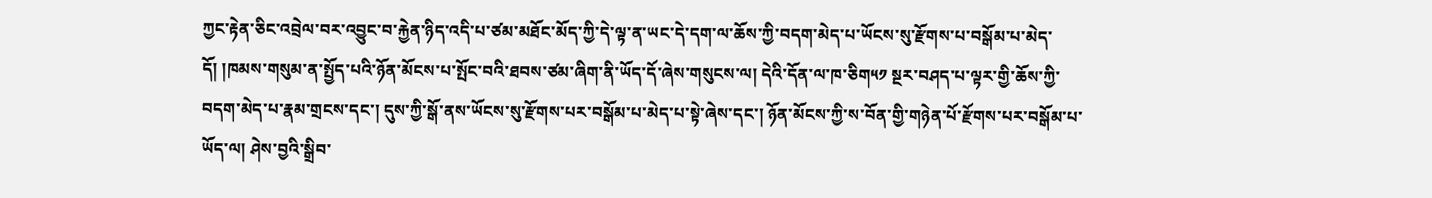ཀྱང་རྟེན་ཅིང་འབྲེལ་བར་འབྱུང་བ་རྐྱེན་ཉིད་འདི་པ་ཙམ་མཐོང་མོད་ཀྱི་དེ་ལྟ་ན་ཡང་དེ་དག་ལ་ཆོས་ཀྱི་བདག་མེད་པ་ཡོངས་སུ་རྫོགས་པ་བསྒོམ་པ་མེད་དོ། །ཁམས་གསུམ་ན་སྤྱོད་པའི་ཉོན་མོངས་པ་སྤོང་བའི་ཐབས་ཙམ་ཞིག་ནི་ཡོད་དོ་ཞེས་གསུངས་ལ། དེའི་དོན་ལ་ཁ་ཅིག༥༡ སྔར་བཤད་པ་ལྟར་གྱི་ཆོས་ཀྱི་བདག་མེད་པ་རྣམ་གྲངས་དང་། དུས་ཀྱི་སྒོ་ནས་ཡོངས་སུ་རྫོགས་པར་བསྒོམ་པ་མེད་པ་སྟེ་ཞེས་དང་། ཉོན་མོངས་ཀྱི་ས་བོན་གྱི་གཉེན་པོ་རྫོགས་པར་བསྒོམ་པ་ཡོད་ལ། ཤེས་བྱའི་སྒྲིབ་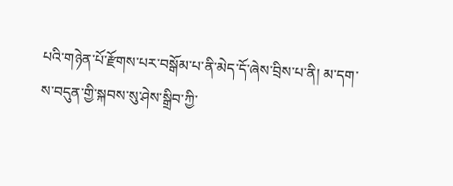པའི་གཉེན་པོ་རྫོགས་པར་བསྒོམ་པ་ནི་མེད་དོ་ཞེས་བྲིས་པ་ནི། མ་དག་ས་བདུན་གྱི་སྐབས་སུ་ཤེས་སྒྲིབ་ཀྱི་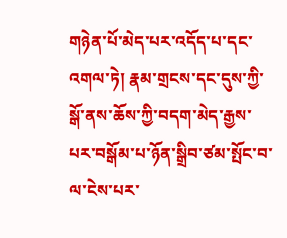གཉེན་པོ་མེད་པར་འདོད་པ་དང་འགལ་ཏེ། རྣམ་གྲངས་དང་དུས་ཀྱི་སྒོ་ནས་ཆོས་ཀྱི་བདག་མེད་རྒྱས་པར་བསྒོམ་པ་ཉོན་སྒྲིབ་ཙམ་སྤོང་བ་ལ་ངེས་པར་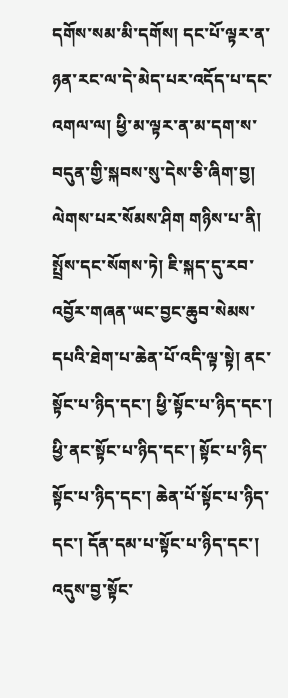དགོས་སམ་མི་དགོས། དང་པོ་ལྟར་ན་ཉན་རང་ལ་དེ་མེད་པར་འདོད་པ་དང་འགལ་ལ། ཕྱི་མ་ལྟར་ན་མ་དག་ས་བདུན་གྱི་སྐབས་སུ་དེས་ཅི་ཞིག་བྱ། ལེགས་པར་སོམས་ཤིག གཉིས་པ་ནི། སྤྲོས་དང་སོགས་ཏེ། ཇི་སྐད་དུ་རབ་འབྱོར་གཞན་ཡང་བྱང་ཆུབ་སེམས་དཔའི་ཐེག་པ་ཆེན་པོ་འདི་ལྟ་སྟེ། ནང་སྟོང་པ་ཉིད་དང་། ཕྱི་སྟོང་པ་ཉིད་དང་། ཕྱི་ནང་སྟོང་པ་ཉིད་དང་། སྟོང་པ་ཉིད་སྟོང་པ་ཉིད་དང་། ཆེན་པོ་སྟོང་པ་ཉིད་དང་། དོན་དམ་པ་སྟོང་པ་ཉིད་དང་། འདུས་བྱ་སྟོང་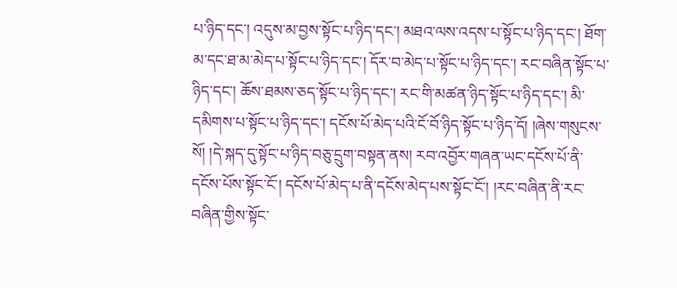པ་ཉིད་དང་། འདུས་མ་བྱས་སྟོང་པ་ཉིད་དང་། མཐའ་ལས་འདས་པ་སྟོང་པ་ཉིད་དང་། ཐོག་མ་དང་ཐ་མ་མེད་པ་སྟོང་པ་ཉིད་དང་། དོར་བ་མེད་པ་སྟོང་པ་ཉིད་དང་། རང་བཞིན་སྟོང་པ་ཉིད་དང་། ཆོས་ཐམས་ཅད་སྟོང་པ་ཉིད་དང་། རང་གི་མཚན་ཉིད་སྟོང་པ་ཉིད་དང་། མི་དམིགས་པ་སྟོང་པ་ཉིད་དང་། དངོས་པོ་མེད་པའི་ངོ་བོ་ཉིད་སྟོང་པ་ཉིད་དོ། །ཞེས་གསུངས་སོ། །དེ་སྐད་དུ་སྟོང་པ་ཉིད་བཅུ་དྲུག་བསྟན་ནས། རབ་འབྱོར་གཞན་ཡང་དངོས་པོ་ནི་དངོས་པོས་སྟོང་ངོ་། དངོས་པོ་མེད་པ་ནི་དངོས་མེད་པས་སྟོང་ངོ་། །རང་བཞིན་ནི་རང་བཞིན་གྱིས་སྟོང་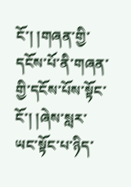ངོ་། །གཞན་གྱི་དངོས་པོ་ནི་གཞན་གྱི་དངོས་པོས་སྟོང་ངོ་། །ཞེས་སླར་ཡང་སྟོང་པ་ཉིད་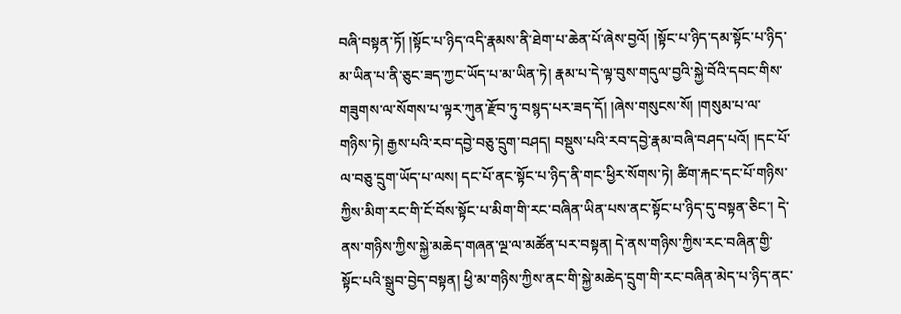བཞི་བསྟན་ཏོ། །སྟོང་པ་ཉིད་འདི་རྣམས་ནི་ཐེག་པ་ཆེན་པོ་ཞེས་བྱའོ། །སྟོང་པ་ཉིད་དམ་སྟོང་པ་ཉིད་མ་ཡིན་པ་ནི་ཅུང་ཟད་ཀྱང་ཡོད་པ་མ་ཡིན་ཏེ། རྣམ་པ་དེ་ལྟ་བུས་གདུལ་བྱའི་སྐྱེ་བོའི་དབང་གིས་གཟུགས་ལ་སོགས་པ་ལྟར་ཀུན་རྫོབ་ཏུ་བསྙད་པར་ཟད་དོ། །ཞེས་གསུངས་སོ། །གསུམ་པ་ལ་གཉིས་ཏེ། རྒྱས་པའི་རབ་དབྱེ་བཅུ་དྲུག་བཤད། བསྡུས་པའི་རབ་དབྱེ་རྣམ་བཞི་བཤད་པའོ། །དང་པོ་ལ་བཅུ་དྲུག་ཡོད་པ་ལས། དང་པོ་ནང་སྟོང་པ་ཉིད་ནི་གང་ཕྱིར་སོགས་ཏེ། ཚིག་རྐང་དང་པོ་གཉིས་ཀྱིས་མིག་རང་གི་ངོ་བོས་སྟོང་པ་མིག་གི་རང་བཞིན་ཡིན་པས་ནང་སྟོང་པ་ཉིད་དུ་བསྟན་ཅིང་། དེ་ནས་གཉིས་ཀྱིས་སྐྱེ་མཆེད་གཞན་ལྔ་ལ་མཚོན་པར་བསྟན། དེ་ནས་གཉིས་ཀྱིས་རང་བཞིན་གྱི་སྟོང་པའི་སྒྲུབ་བྱེད་བསྟན། ཕྱི་མ་གཉིས་ཀྱིས་ནང་གི་སྐྱེ་མཆེད་དྲུག་གི་རང་བཞིན་མེད་པ་ཉིད་ནང་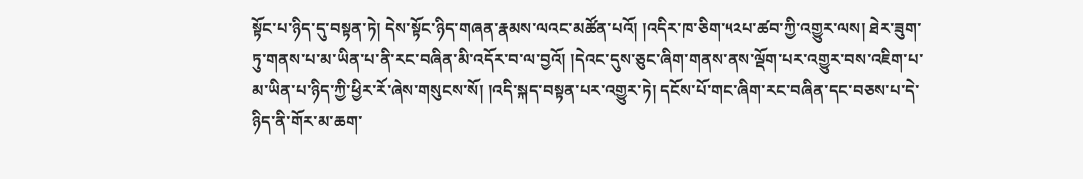སྟོང་པ་ཉིད་དུ་བསྟན་ཏེ། དེས་སྟོང་ཉིད་གཞན་རྣམས་ལའང་མཚོན་པའོ། །འདིར་ཁ་ཅིག་༥༢པ་ཚབ་ཀྱི་འགྱུར་ལས། ཐེར་ཟུག་ཏུ་གནས་པ་མ་ཡིན་པ་ནི་རང་བཞིན་མི་འདོར་བ་ལ་བྱའོ། །དེའང་དུས་ཅུང་ཞིག་གནས་ནས་ལྡོག་པར་འགྱུར་བས་འཇིག་པ་མ་ཡིན་པ་ཉིད་ཀྱི་ཕྱིར་རོ་ཞེས་གསུངས་སོ། །འདི་སྐད་བསྟན་པར་འགྱུར་ཏེ། དངོས་པོ་གང་ཞིག་རང་བཞིན་དང་བཅས་པ་དེ་ཉིད་ནི་གོར་མ་ཆག་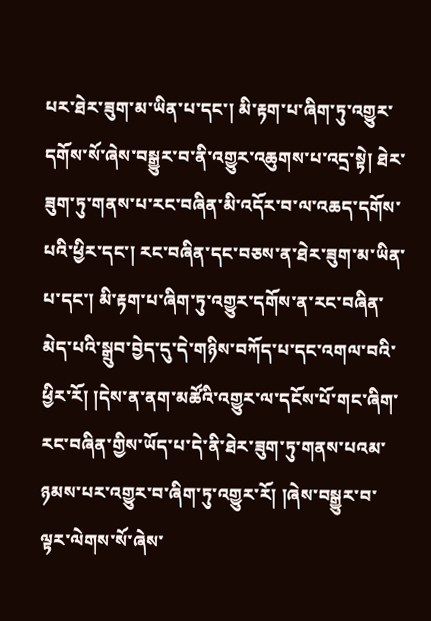པར་ཐེར་ཟུག་མ་ཡིན་པ་དང་། མི་རྟག་པ་ཞིག་ཏུ་འགྱུར་དགོས་སོ་ཞེས་བསྒྱུར་བ་ནི་འགྱུར་འཆུགས་པ་འདྲ་སྟེ། ཐེར་ཟུག་ཏུ་གནས་པ་རང་བཞིན་མི་འདོར་བ་ལ་འཆད་དགོས་པའི་ཕྱིར་དང་། རང་བཞིན་དང་བཅས་ན་ཐེར་ཟུག་མ་ཡིན་པ་དང་། མི་རྟག་པ་ཞིག་ཏུ་འགྱུར་དགོས་ན་རང་བཞིན་མེད་པའི་སྒྲུབ་བྱེད་དུ་དེ་གཉིས་བཀོད་པ་དང་འགལ་བའི་ཕྱིར་རོ། །དེས་ན་ནག་མཚོའི་འགྱུར་ལ་དངོས་པོ་གང་ཞིག་རང་བཞིན་གྱིས་ཡོད་པ་དེ་ནི་ཐེར་ཟུག་ཏུ་གནས་པའམ་ཉམས་པར་འགྱུར་བ་ཞིག་ཏུ་འགྱུར་རོ། །ཞེས་བསྒྱུར་བ་ལྟར་ལེགས་སོ་ཞེས་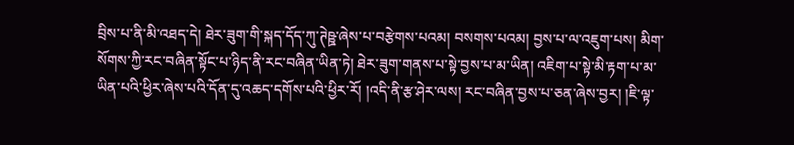བྲིས་པ་ནི་མི་འཐད་དེ། ཐེར་ཟུག་གི་སྐད་དོད་ཀུ་ཊེཥྛ་ཞེས་པ་བརྩེགས་པའམ། བསགས་པའམ། བྱས་པ་ལ་འཇུག་པས། མིག་སོགས་ཀྱི་རང་བཞིན་སྟོང་པ་ཉིད་ནི་རང་བཞིན་ཡིན་ཏེ། ཐེར་ཟུག་གནས་པ་སྟེ་བྱས་པ་མ་ཡིན། འཇིག་པ་སྟེ་མི་རྟག་པ་མ་ཡིན་པའི་ཕྱིར་ཞེས་པའི་དོན་དུ་འཆད་དགོས་པའི་ཕྱིར་རོ། །འདི་ནི་རྩ་ཤེར་ལས། རང་བཞིན་བྱས་པ་ཅན་ཞེས་བྱར། །ཇི་ལྟ་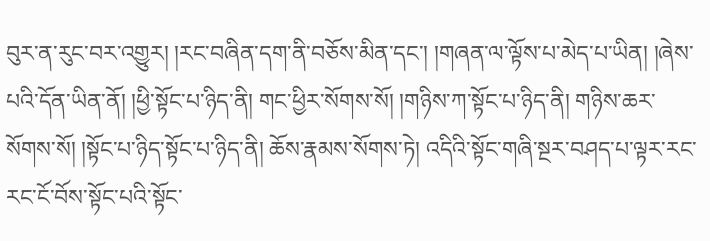བུར་ན་རུང་བར་འགྱུར། །རང་བཞིན་དག་ནི་བཅོས་མིན་དང་། །གཞན་ལ་ལྟོས་པ་མེད་པ་ཡིན། །ཞེས་པའི་དོན་ཡིན་ནོ། །ཕྱི་སྟོང་པ་ཉིད་ནི། གང་ཕྱིར་སོགས་སོ། །གཉིས་ཀ་སྟོང་པ་ཉིད་ནི། གཉིས་ཆར་སོགས་སོ། །སྟོང་པ་ཉིད་སྟོང་པ་ཉིད་ནི། ཆོས་རྣམས་སོགས་ཏེ། འདིའི་སྟོང་གཞི་སྔར་བཤད་པ་ལྟར་རང་རང་ངོ་བོས་སྟོང་པའི་སྟོང་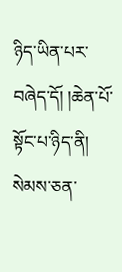ཉིད་ཡིན་པར་བཞེད་དོ། །ཆེན་པོ་སྟོང་པ་ཉིད་ནི། སེམས་ཅན་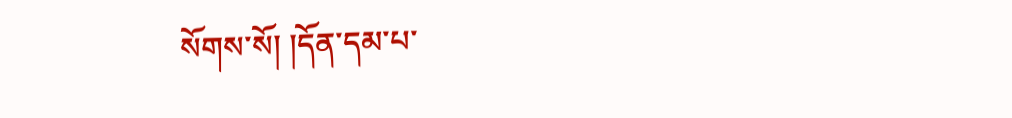སོགས་སོ། །དོན་དམ་པ་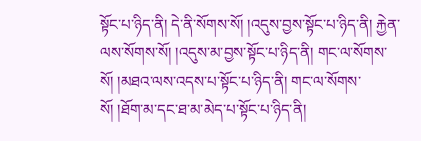སྟོང་པ་ཉིད་ནི། དེ་ནི་སོགས་སོ། །འདུས་བྱས་སྟོང་པ་ཉིད་ནི། རྐྱེན་ལས་སོགས་སོ། །འདུས་མ་བྱས་སྟོང་པ་ཉིད་ནི། གང་ལ་སོགས་སོ། །མཐའ་ལས་འདས་པ་སྟོང་པ་ཉིད་ནི། གང་ལ་སོགས་སོ། །ཐོག་མ་དང་ཐ་མ་མེད་པ་སྟོང་པ་ཉིད་ནི།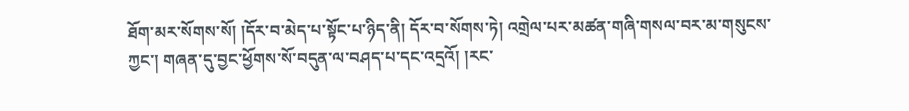ཐོག་མར་སོགས་སོ། །དོར་བ་མེད་པ་སྟོང་པ་ཉིད་ནི། དོར་བ་སོགས་ཏེ། འགྲེལ་པར་མཚན་གཞི་གསལ་བར་མ་གསུངས་ཀྱང་། གཞན་དུ་བྱང་ཕྱོགས་སོ་བདུན་ལ་བཤད་པ་དང་འདྲའོ། །རང་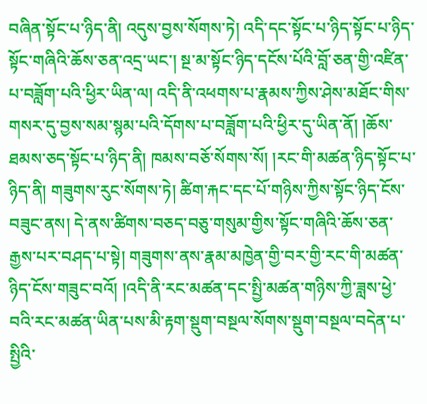བཞིན་སྟོང་པ་ཉིད་ནི། འདུས་བྱས་སོགས་ཏེ། འདི་དང་སྟོང་པ་ཉིད་སྟོང་པ་ཉིད་སྟོང་གཞིའི་ཆོས་ཅན་འདྲ་ཡང་། སྔ་མ་སྟོང་ཉིད་དངོས་པོའི་བློ་ཅན་གྱི་འཛིན་པ་བཟློག་པའི་ཕྱིར་ཡིན་ལ། འདི་ནི་འཕགས་པ་རྣམས་ཀྱིས་ཤེས་མཐོང་གིས་གསར་དུ་བྱས་སམ་སྙམ་པའི་དོགས་པ་བཟློག་པའི་ཕྱིར་དུ་ཡིན་ནོ། །ཆོས་ཐམས་ཅད་སྟོང་པ་ཉིད་ནི། ཁམས་བཅོ་སོགས་སོ། །རང་གི་མཚན་ཉིད་སྟོང་པ་ཉིད་ནི། གཟུགས་རུང་སོགས་ཏེ། ཚིག་རྐང་དང་པོ་གཉིས་ཀྱིས་སྟོང་ཉིད་ངོས་བཟུང་ནས། དེ་ནས་ཚིགས་བཅད་བཅུ་གསུམ་གྱིས་སྟོང་གཞིའི་ཆོས་ཅན་རྒྱས་པར་བཤད་པ་སྟེ། གཟུགས་ནས་རྣམ་མཁྱེན་གྱི་བར་གྱི་རང་གི་མཚན་ཉིད་ངོས་གཟུང་བའོ། །འདི་ནི་རང་མཚན་དང་སྤྱི་མཚན་གཉིས་ཀྱི་ཟླས་ཕྱེ་བའི་རང་མཚན་ཡིན་པས་མི་རྟག་སྡུག་བསྔལ་སོགས་སྡུག་བསྔལ་བདེན་པ་སྤྱིའི་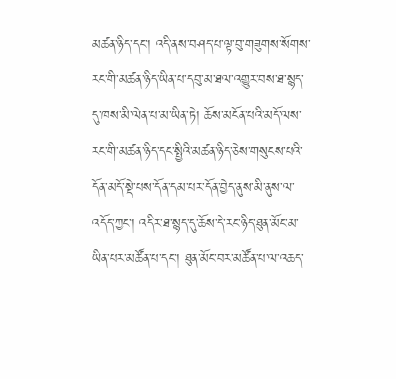མཚན་ཉིད་དང་། འདི་ནས་བཤད་པ་ལྟ་བུ་གཟུགས་སོགས་རང་གི་མཚན་ཉིད་ཡིན་པ་དབུ་མ་ཐལ་འགྱུར་བས་ཐ་སྙད་དུ་ཁས་མི་ལེན་པ་མ་ཡིན་ཏེ། ཆོས་མངོན་པའི་མདོ་ལས་རང་གི་མཚན་ཉིད་དང་སྤྱིའི་མཚན་ཉིད་ཅེས་གསུངས་པའི་དོན་མདོ་སྡེ་པས་དོན་དམ་པར་དོན་བྱེད་ནུས་མི་ནུས་ལ་འདོད་ཀྱང་། འདིར་ཐ་སྙད་དུ་ཆོས་དེ་རང་ཉིད་ཐུན་མོང་མ་ཡིན་པར་མཚོན་པ་དང་། ཐུན་མོང་བར་མཚོན་པ་ལ་འཆད་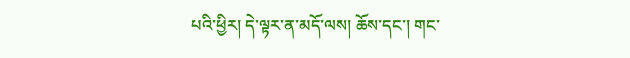པའི་ཕྱིར། དེ་ལྟར་ན་མདོ་ལས། ཆོས་དང་། གང་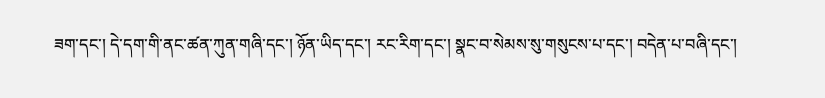ཟག་དང་། དེ་དག་གི་ནང་ཚན་ཀུན་གཞི་དང་། ཉོན་ཡིད་དང་། རང་རིག་དང་། སྣང་བ་སེམས་སུ་གསུངས་པ་དང་། བདེན་པ་བཞི་དང་།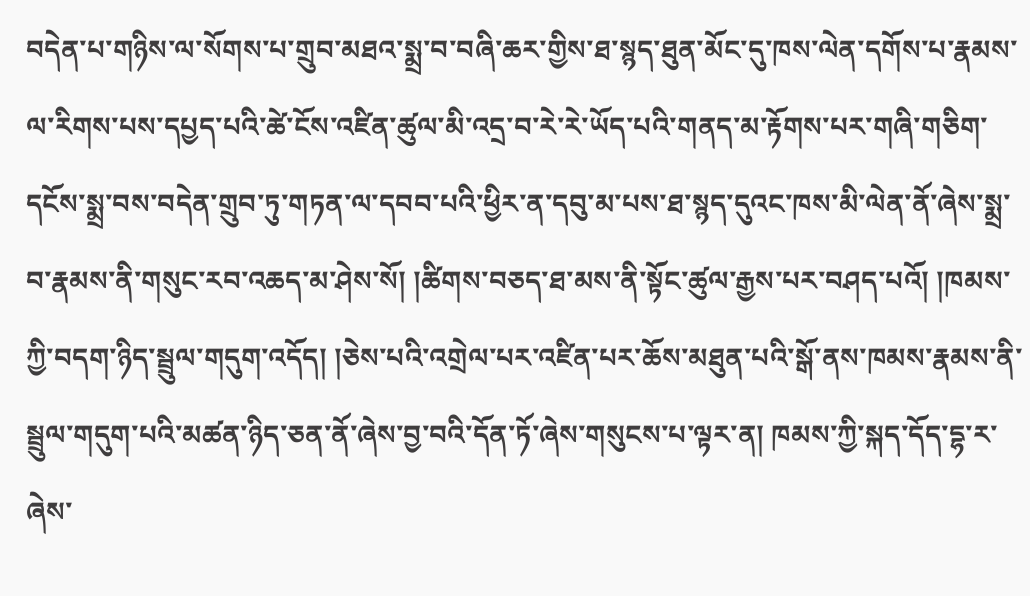བདེན་པ་གཉིས་ལ་སོགས་པ་གྲུབ་མཐའ་སྨྲ་བ་བཞི་ཆར་གྱིས་ཐ་སྙད་ཐུན་མོང་དུ་ཁས་ལེན་དགོས་པ་རྣམས་ལ་རིགས་པས་དཔྱད་པའི་ཚེ་ངོས་འཛིན་ཚུལ་མི་འདྲ་བ་རེ་རེ་ཡོད་པའི་གནད་མ་རྟོགས་པར་གཞི་གཅིག་དངོས་སྨྲ་བས་བདེན་གྲུབ་ཏུ་གཏན་ལ་དབབ་པའི་ཕྱིར་ན་དབུ་མ་པས་ཐ་སྙད་དུའང་ཁས་མི་ལེན་ནོ་ཞེས་སྨྲ་བ་རྣམས་ནི་གསུང་རབ་འཆད་མ་ཤེས་སོ། །ཚིགས་བཅད་ཐ་མས་ནི་སྟོང་ཚུལ་རྒྱས་པར་བཤད་པའོ། །ཁམས་ཀྱི་བདག་ཉིད་སྦྲུལ་གདུག་འདོད། །ཅེས་པའི་འགྲེལ་པར་འཛིན་པར་ཆོས་མཐུན་པའི་སྒོ་ནས་ཁམས་རྣམས་ནི་སྦྲུལ་གདུག་པའི་མཚན་ཉིད་ཅན་ནོ་ཞེས་བྱ་བའི་དོན་ཏོ་ཞེས་གསུངས་པ་ལྟར་ན། ཁམས་ཀྱི་སྐད་དོད་དྷ་ར་ཞེས་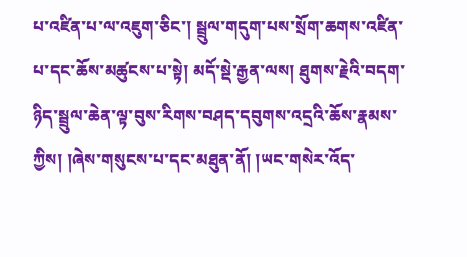པ་འཛིན་པ་ལ་འཇུག་ཅིང་། སྦྲུལ་གདུག་པས་སྲོག་ཆགས་འཛིན་པ་དང་ཆོས་མཚུངས་པ་སྟེ། མདོ་སྡེ་རྒྱན་ལས། ཐུགས་རྗེའི་བདག་ཉིད་སྦྲུལ་ཆེན་ལྟ་བུས་རིགས་བཤད་དབུགས་འདྲའི་ཆོས་རྣམས་ཀྱིས། །ཞེས་གསུངས་པ་དང་མཐུན་ནོ། །ཡང་གསེར་འོད་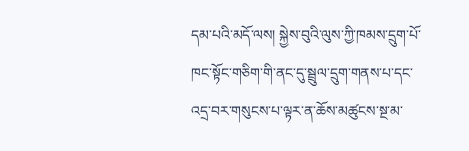དམ་པའི་མདོ་ལས། སྐྱེས་བུའི་ལུས་ཀྱི་ཁམས་དྲུག་པོ་ཁང་སྟོང་གཅིག་གི་ནང་དུ་སྦྲུལ་དྲུག་གནས་པ་དང་འདྲ་བར་གསུངས་པ་ལྟར་ན་ཆོས་མཚུངས་སྔ་མ་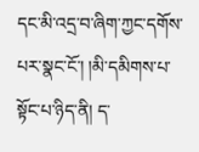དང་མི་འདྲ་བ་ཞིག་ཀྱང་དགོས་པར་སྣང་ངོ་། །མི་དམིགས་པ་སྟོང་པ་ཉིད་ནི། ད་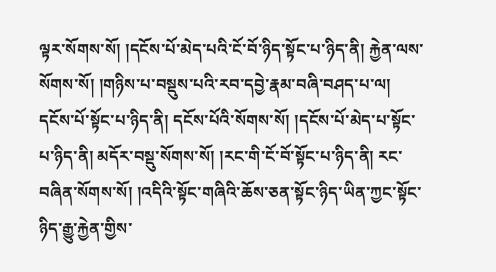ལྟར་སོགས་སོ། །དངོས་པོ་མེད་པའི་ངོ་བོ་ཉིད་སྟོང་པ་ཉིད་ནི། རྐྱེན་ལས་སོགས་སོ། །གཉིས་པ་བསྡུས་པའི་རབ་དབྱེ་རྣམ་བཞི་བཤད་པ་ལ། དངོས་པོ་སྟོང་པ་ཉིད་ནི། དངོས་པོའི་སོགས་སོ། །དངོས་པོ་མེད་པ་སྟོང་པ་ཉིད་ནི། མདོར་བསྡུ་སོགས་སོ། །རང་གི་ངོ་བོ་སྟོང་པ་ཉིད་ནི། རང་བཞིན་སོགས་སོ། །འདིའི་སྟོང་གཞིའི་ཆོས་ཅན་སྟོང་ཉིད་ཡིན་ཀྱང་སྟོང་ཉིད་རྒྱུ་རྐྱེན་གྱིས་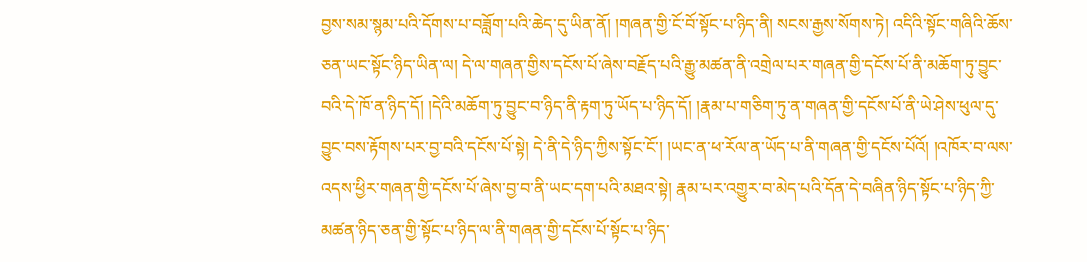བྱས་སམ་སྙམ་པའི་དོགས་པ་བཟློག་པའི་ཆེད་དུ་ཡིན་ནོ། །གཞན་གྱི་ངོ་བོ་སྟོང་པ་ཉིད་ནི། སངས་རྒྱས་སོགས་ཏེ། འདིའི་སྟོང་གཞིའི་ཆོས་ཅན་ཡང་སྟོང་ཉིད་ཡིན་ལ། དེ་ལ་གཞན་གྱིས་དངོས་པོ་ཞེས་བརྗོད་པའི་རྒྱུ་མཚན་ནི་འགྲེལ་པར་གཞན་གྱི་དངོས་པོ་ནི་མཆོག་ཏུ་བྱུང་བའི་དེ་ཁོ་ན་ཉིད་དོ། །དེའི་མཆོག་ཏུ་བྱུང་བ་ཉིད་ནི་རྟག་ཏུ་ཡོད་པ་ཉིད་དོ། །རྣམ་པ་གཅིག་ཏུ་ན་གཞན་གྱི་དངོས་པོ་ནི་ཡེ་ཤེས་ཕུལ་དུ་བྱུང་བས་རྟོགས་པར་བྱ་བའི་དངོས་པོ་སྟེ། དེ་ནི་དེ་ཉིད་ཀྱིས་སྟོང་ངོ་། །ཡང་ན་ཕ་རོལ་ན་ཡོད་པ་ནི་གཞན་གྱི་དངོས་པོའོ། །འཁོར་བ་ལས་འདས་ཕྱིར་གཞན་གྱི་དངོས་པོ་ཞེས་བྱ་བ་ནི་ཡང་དག་པའི་མཐའ་སྟེ། རྣམ་པར་འགྱུར་བ་མེད་པའི་དོན་དེ་བཞིན་ཉིད་སྟོང་པ་ཉིད་ཀྱི་མཚན་ཉིད་ཅན་གྱི་སྟོང་པ་ཉིད་ལ་ནི་གཞན་གྱི་དངོས་པོ་སྟོང་པ་ཉིད་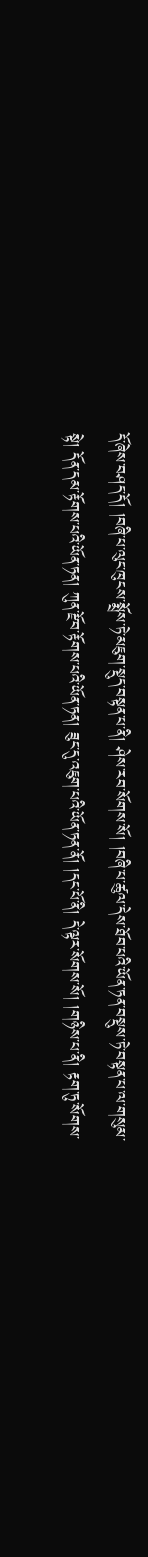དོ་ཞེས་བཤད་དོ། །བཞི་པ་ལུང་ཁུངས་སྨྲོས་ཏེ་མཇུག་སྡུད་བསྟན་པ་ནི། ཤེས་རབ་སོགས་སོ། །བཞི་པ་ཚུལ་དེས་ཐོབ་པའི་ཡོན་ཏན་བསྡུས་ཏེ་བསྟན་པ་ལ་གསུམ་སྟེ། དོན་དམ་རྟོགས་པའི་ཡོན་ཏན། ཀུན་རྫོབ་རྟོགས་པའི་ཡོན་ཏན། ཟུང་དུ་འཇུག་པའི་ཡོན་ཏན་ནོ། །དང་པོ་ནི། དེ་ལྟར་སོགས་སོ། །གཉིས་པ་ནི། རྟག་ཏུ་སོགས་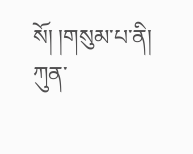སོ། །གསུམ་པ་ནི། ཀུན་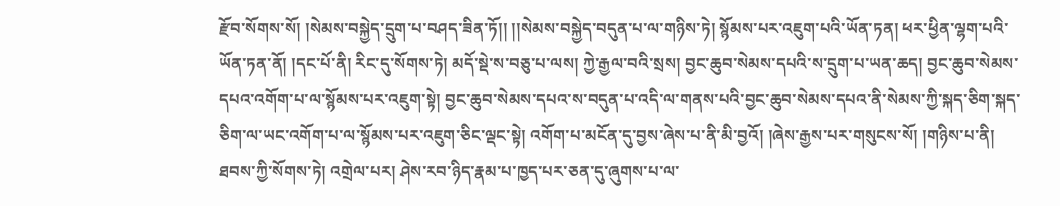རྫོབ་སོགས་སོ། །སེམས་བསྐྱེད་དྲུག་པ་བཤད་ཟིན་ཏོ།། །།སེམས་བསྐྱེད་བདུན་པ་ལ་གཉིས་ཏེ། སྙོམས་པར་འཇུག་པའི་ཡོན་ཏན། ཕར་ཕྱིན་ལྷག་པའི་ཡོན་ཏན་ནོ། །དང་པོ་ནི། རིང་དུ་སོགས་ཏེ། མདོ་སྡེ་ས་བཅུ་པ་ལས། ཀྱེ་རྒྱལ་བའི་སྲས། བྱང་ཆུབ་སེམས་དཔའི་ས་དྲུག་པ་ཡན་ཆད། བྱང་ཆུབ་སེམས་དཔའ་འགོག་པ་ལ་སྙོམས་པར་འཇུག་སྟེ། བྱང་ཆུབ་སེམས་དཔའ་ས་བདུན་པ་འདི་ལ་གནས་པའི་བྱང་ཆུབ་སེམས་དཔའ་ནི་སེམས་ཀྱི་སྐད་ཅིག་སྐད་ཅིག་ལ་ཡང་འགོག་པ་ལ་སྙོམས་པར་འཇུག་ཅིང་ལྡང་སྟེ། འགོག་པ་མངོན་དུ་བྱས་ཞེས་པ་ནི་མི་བྱའོ། །ཞེས་རྒྱས་པར་གསུངས་སོ། །གཉིས་པ་ནི། ཐབས་ཀྱི་སོགས་ཏེ། འགྲེལ་པར། ཤེས་རབ་ཉིད་རྣམ་པ་ཁྱད་པར་ཅན་དུ་ཞུགས་པ་ལ་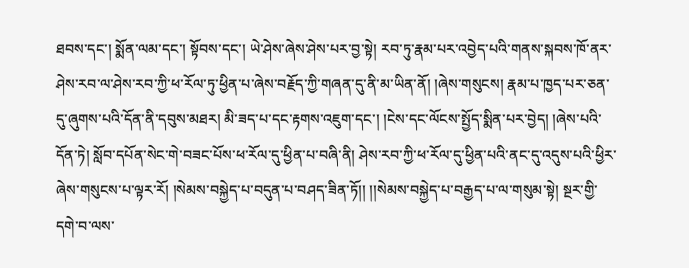ཐབས་དང་། སྨོན་ལམ་དང་། སྟོབས་དང་། ཡེ་ཤེས་ཞེས་ཤེས་པར་བྱ་སྟེ། རབ་ཏུ་རྣམ་པར་འབྱེད་པའི་གནས་སྐབས་ཁོ་ནར་ཤེས་རབ་ལ་ཤེས་རབ་ཀྱི་ཕ་རོལ་ཏུ་ཕྱིན་པ་ཞེས་བརྗོད་ཀྱི་གཞན་དུ་ནི་མ་ཡིན་ནོ། །ཞེས་གསུངས། རྣམ་པ་ཁྱད་པར་ཅན་དུ་ཞུགས་པའི་དོན་ནི་དབུས་མཐར། མི་ཟད་པ་དང་རྟགས་འཇུག་དང་། །ངེས་དང་ལོངས་སྤྱོད་སྨིན་པར་བྱེད། །ཞེས་པའི་དོན་ཏེ། སློབ་དཔོན་སེང་གེ་བཟང་པོས་ཕ་རོལ་དུ་ཕྱིན་པ་བཞི་ནི། ཤེས་རབ་ཀྱི་ཕ་རོལ་དུ་ཕྱིན་པའི་ནང་དུ་འདུས་པའི་ཕྱིར་ཞེས་གསུངས་པ་ལྟར་རོ། །སེམས་བསྐྱེད་པ་བདུན་པ་བཤད་ཟིན་ཏོ།། །།སེམས་བསྐྱེད་པ་བརྒྱད་པ་ལ་གསུམ་སྟེ། སྔར་གྱི་དགེ་བ་ལས་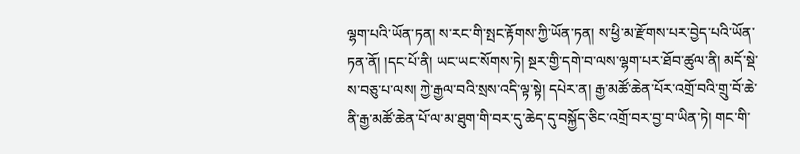ལྷག་པའི་ཡོན་ཏན། ས་རང་གི་སྤང་རྟོགས་ཀྱི་ཡོན་ཏན། ས་ཕྱི་མ་རྫོགས་པར་བྱེད་པའི་ཡོན་ཏན་ནོ། །དང་པོ་ནི། ཡང་ཡང་སོགས་ཏེ། སྔར་གྱི་དགེ་བ་ལས་ལྷག་པར་ཐོབ་ཚུལ་ནི། མདོ་སྡེ་ས་བཅུ་པ་ལས། ཀྱེ་རྒྱལ་བའི་སྲས་འདི་ལྟ་སྟེ། དཔེར་ན། རྒྱ་མཚོ་ཆེན་པོར་འགྲོ་བའི་གྲུ་བོ་ཆེ་ནི་རྒྱ་མཚོ་ཆེན་པོ་ལ་མ་ཐུག་གི་བར་དུ་ཆེད་དུ་བསྐྱོད་ཅིང་འགྲོ་བར་བྱ་བ་ཡིན་ཏེ། གང་གི་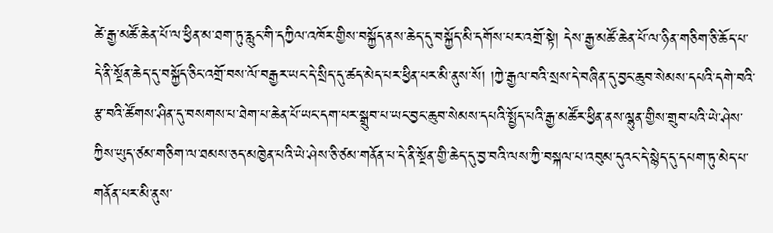ཚེ་རྒྱ་མཚོ་ཆེན་པོ་ལ་ཕྱིན་མ་ཐག་ཏུ་རླུང་གི་དཀྱིལ་འཁོར་གྱིས་བསྐྱོད་ནས་ཆེད་དུ་བསྐྱོད་མི་དགོས་པར་འགྲོ་སྟེ། དེས་རྒྱ་མཚོ་ཆེན་པོ་ལ་ཉིན་གཅིག་ཅི་ཆོད་པ་དེ་ནི་སྔོན་ཆེད་དུ་བསྐྱོད་ཅིང་འགྲོ་བས་ལོ་བརྒྱར་ཡང་དེ་སྲིད་དུ་ཚད་མེད་པར་ཕྱིན་པར་མི་ནུས་སོ། །ཀྱེ་རྒྱལ་བའི་སྲས་དེ་བཞིན་དུ་བྱང་ཆུབ་སེམས་དཔའི་དགེ་བའི་རྩ་བའི་ཚོགས་ཤིན་དུ་བསགས་པ་ཐེག་པ་ཆེན་པོ་ཡང་དག་པར་སྒྲུབ་པ་ཡང་བྱང་ཆུབ་སེམས་དཔའི་སྤྱོད་པའི་རྒྱ་མཚོར་ཕྱིན་ནས་ལྷུན་གྱིས་གྲུབ་པའི་ཡེ་ཤེས་ཀྱིས་ཡུད་ཙམ་གཅིག་ལ་ཐམས་ཅད་མཁྱེན་པའི་ཡེ་ཤེས་ཅི་ཙམ་གནོན་པ་དེ་ནི་སྔོན་གྱི་ཆེད་དུ་བྱ་བའི་ལས་ཀྱི་བསྐལ་པ་འབུམ་དུའང་དེ་སྙེད་དུ་དཔག་ཏུ་མེད་པ་གནོན་པར་མི་ནུས་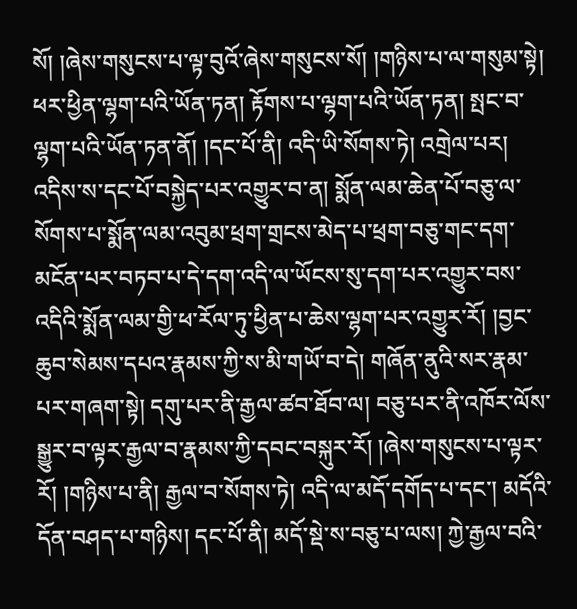སོ། །ཞེས་གསུངས་པ་ལྟ་བུའོ་ཞེས་གསུངས་སོ། །གཉིས་པ་ལ་གསུམ་སྟེ། ཕར་ཕྱིན་ལྷག་པའི་ཡོན་ཏན། རྟོགས་པ་ལྷག་པའི་ཡོན་ཏན། སྤང་བ་ལྷག་པའི་ཡོན་ཏན་ནོ། །དང་པོ་ནི། འདི་ཡི་སོགས་ཏེ། འགྲེལ་པར། འདིས་ས་དང་པོ་བསྐྱེད་པར་འགྱུར་བ་ན། སྨོན་ལམ་ཆེན་པོ་བཅུ་ལ་སོགས་པ་སྨོན་ལམ་འབུམ་ཕྲག་གྲངས་མེད་པ་ཕྲག་བཅུ་གང་དག་མངོན་པར་བཏབ་པ་དེ་དག་འདི་ལ་ཡོངས་སུ་དག་པར་འགྱུར་བས་འདིའི་སྨོན་ལམ་གྱི་ཕ་རོལ་ཏུ་ཕྱིན་པ་ཆེས་ལྷག་པར་འགྱུར་རོ། །བྱང་ཆུབ་སེམས་དཔའ་རྣམས་ཀྱི་ས་མི་གཡོ་བ་དེ། གཞོན་ནུའི་སར་རྣམ་པར་གཞག་སྟེ། དགུ་པར་ནི་རྒྱལ་ཚབ་ཐོབ་ལ། བཅུ་པར་ནི་འཁོར་ལོས་སྒྱུར་བ་ལྟར་རྒྱལ་བ་རྣམས་ཀྱི་དབང་བསྐུར་རོ། །ཞེས་གསུངས་པ་ལྟར་རོ། །གཉིས་པ་ནི། རྒྱལ་བ་སོགས་ཏེ། འདི་ལ་མདོ་དགོད་པ་དང་། མདོའི་དོན་བཤད་པ་གཉིས། དང་པོ་ནི། མདོ་སྡེ་ས་བཅུ་པ་ལས། ཀྱེ་རྒྱལ་བའི་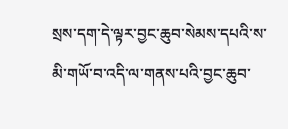སྲས་དག་དེ་ལྟར་བྱང་ཆུབ་སེམས་དཔའི་ས་མི་གཡོ་བ་འདི་ལ་གནས་པའི་བྱང་ཆུབ་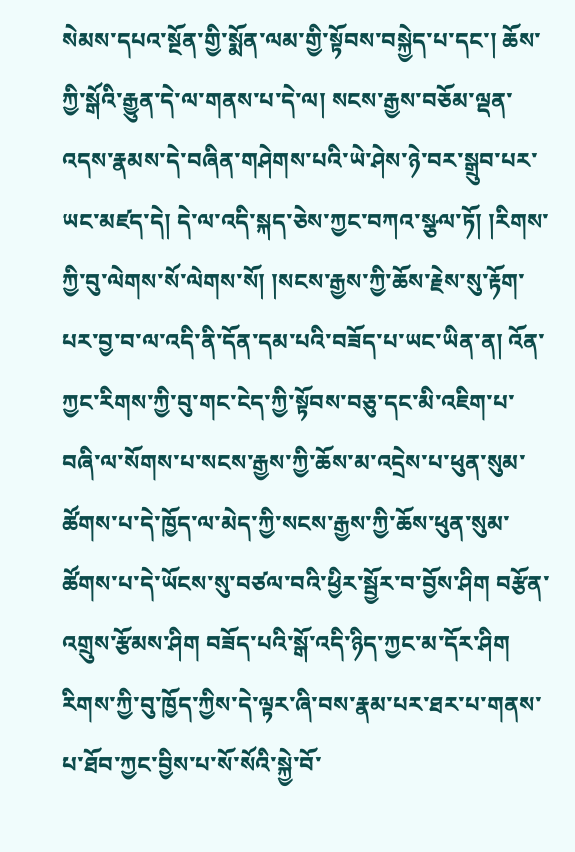སེམས་དཔའ་སྔོན་གྱི་སྨོན་ལམ་གྱི་སྟོབས་བསྐྱེད་པ་དང་། ཆོས་ཀྱི་སྒོའི་རྒྱུན་དེ་ལ་གནས་པ་དེ་ལ། སངས་རྒྱས་བཅོམ་ལྡན་འདས་རྣམས་དེ་བཞིན་གཤེགས་པའི་ཡེ་ཤེས་ཉེ་བར་སྒྲུབ་པར་ཡང་མཛད་དེ། དེ་ལ་འདི་སྐད་ཅེས་ཀྱང་བཀའ་སྩལ་ཏོ། །རིགས་ཀྱི་བུ་ལེགས་སོ་ལེགས་སོ། །སངས་རྒྱས་ཀྱི་ཆོས་རྗེས་སུ་རྟོག་པར་བྱ་བ་ལ་འདི་ནི་དོན་དམ་པའི་བཟོད་པ་ཡང་ཡིན་ན། འོན་ཀྱང་རིགས་ཀྱི་བུ་གང་ངེད་ཀྱི་སྟོབས་བཅུ་དང་མི་འཇིག་པ་བཞི་ལ་སོགས་པ་སངས་རྒྱས་ཀྱི་ཆོས་མ་འདྲེས་པ་ཕུན་སུམ་ཚོགས་པ་དེ་ཁྱོད་ལ་མེད་ཀྱི་སངས་རྒྱས་ཀྱི་ཆོས་ཕུན་སུམ་ཚོགས་པ་དེ་ཡོངས་སུ་བཙལ་བའི་ཕྱིར་སྦྱོར་བ་བྱོས་ཤིག བརྩོན་འགྲུས་རྩོམས་ཤིག བཟོད་པའི་སྒོ་འདི་ཉིད་ཀྱང་མ་དོར་ཤིག རིགས་ཀྱི་བུ་ཁྱོད་ཀྱིས་དེ་ལྟར་ཞི་བས་རྣམ་པར་ཐར་པ་གནས་པ་ཐོབ་ཀྱང་བྱིས་པ་སོ་སོའི་སྐྱེ་བོ་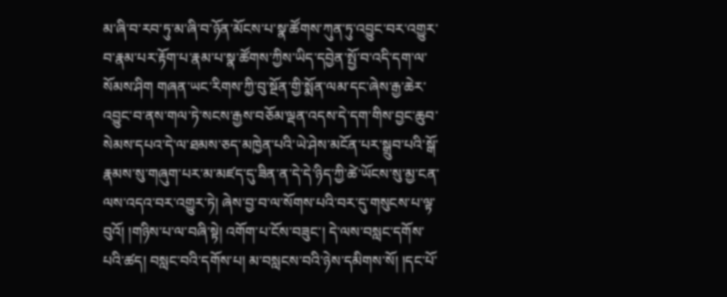མ་ཞི་བ་རབ་ཏུ་མ་ཞི་བ་ཉོན་མོངས་པ་སྣ་ཚོགས་ཀུན་ཏུ་འབྱུང་བར་འགྱུར་བ་རྣམ་པར་རྟོག་པ་རྣམ་པ་སྣ་ཚོགས་ཀྱིས་ཡིད་དབྱེན་སྤྱོ་བ་འདི་དག་ལ་སོམས་ཤིག གཞན་ཡང་རིགས་ཀྱི་བུ་སྔོན་གྱི་སྨོན་ལམ་དང་ཞེས་རྒྱ་ཆེར་འབྱུང་བ་ནས་གལ་ཏེ་སངས་རྒྱས་བཅོམ་ལྡན་འདས་དེ་དག་གིས་བྱང་ཆུབ་སེམས་དཔའ་དེ་ལ་ཐམས་ཅད་མཁྱེན་པའི་ཡེ་ཤེས་མངོན་པར་སྒྲུབ་པའི་སྒོ་རྣམས་སུ་གཞུག་པར་མ་མཛད་དུ་ཟིན་ན་དེ་དེ་ཉིད་ཀྱི་ཚེ་ཡོངས་སུ་མྱ་ངན་ལས་འདའ་བར་འགྱུར་ཏེ། ཞེས་བྱ་བ་ལ་སོགས་པའི་བར་དུ་གསུངས་པ་ལྟ་བུའོ། །གཉིས་པ་ལ་བཞི་སྟེ། འགོག་པ་ངོས་བཟུང་། དེ་ལས་བསླང་དགོས་པའི་ཚད། བསླང་བའི་དགོས་པ། མ་བསླངས་བའི་ཉེས་དམིགས་སོ། །དང་པོ་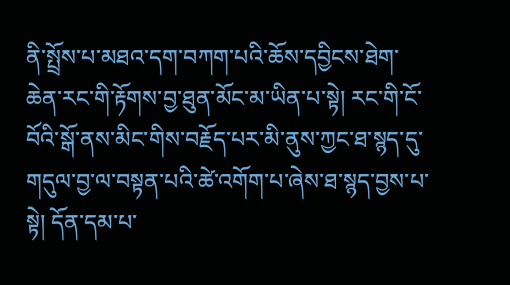ནི་སྤྲོས་པ་མཐའ་དག་བཀག་པའི་ཆོས་དབྱིངས་ཐེག་ཆེན་རང་གི་རྟོགས་བྱ་ཐུན་མོང་མ་ཡིན་པ་སྟེ། རང་གི་ངོ་བོའི་སྒོ་ནས་མིང་གིས་བརྗོད་པར་མི་ནུས་ཀྱང་ཐ་སྙད་དུ་གདུལ་བྱ་ལ་བསྟན་པའི་ཚེ་འགོག་པ་ཞེས་ཐ་སྙད་བྱས་པ་སྟེ། དོན་དམ་པ་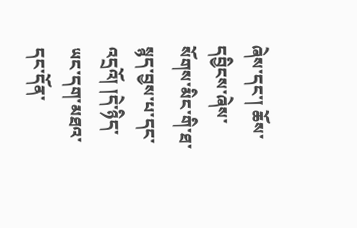ཞེས་དང་། ཆོས་དབྱིངས་ཞེས་སོགས་མིང་གི་ཐ་སྙད་བྱས་པ་དང་འདྲའོ། །དེ་ཉིད་ཡང་དག་མཐའ་དང་དོན་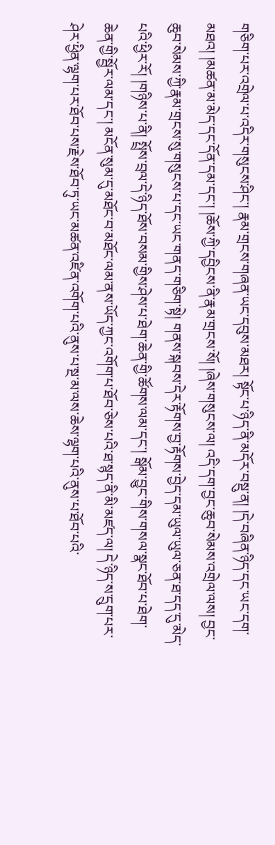གཅིག་པར་འགྲེལ་པ་འདིར་གསུངས་ཤིང་། རྣམ་གྲངས་གཞན་ཡང་དབུས་མཐར། སྟོང་པ་ཉིད་ནི་མདོར་བསྡུ་ན། །དེ་བཞིན་ཉིད་དང་ཡང་དག་མཐའ། །མཚན་མ་མེད་དང་དོན་དམ་དང་། །ཆོས་ཀྱི་དབྱིངས་ནི་རྣམ་གྲངས་སོ། །ཞེས་གསུངས་ལ། འདི་དག་བྱང་ཆུབ་སེམས་འགྲེལ་ལས། བྱང་ཆུབ་སེམས་ཀྱི་རྣམ་གྲངས་སུ་གསུངས་པ་དང་ཡང་གནད་གཅིག་སྟེ། གནས་སྐབས་དེར་རྟོགས་བྱ་རྟོགས་བྱེད་དམ་ཡུལ་ཡུལ་ཅན་ཐ་དད་དུ་མེད་པའི་ཕྱིར་རོ། །གཉིས་པ་ནི། སྤྲོས་བྲལ་དེ་ཉིད་ཐོས་བསམ་གྱིས་ཤེས་པ་ཐེག་ཆེན་གྱི་ཚོགས་ལམ་དང་། སྒོམ་བྱུང་གིས་གསལ་སྣང་ཐོབ་པ་ཐེག་ཆེན་གྱི་སྦྱོར་ལམ་དང་། མངོན་སུམ་དུ་མཐོང་བ་མཐོང་ལམ་ནས་ཡོད་ཀྱང་འགོག་པ་ཐོབ་ཅེས་པའི་ཐ་སྙད་ནི་མི་མཛད་ལ། དེ་ཉིད་ས་དྲུག་པར་ཤེར་ཕྱིན་ལྷག་པར་ཐོབ་པས་རྗེས་ཐོབ་ཏུ་ཡང་མཚན་འཛིན་འགོག་པའི་ནུས་པ་སྔ་མ་ལས་ཆེས་ལྷག་པའི་ནུས་པ་ཐོབ་པའི་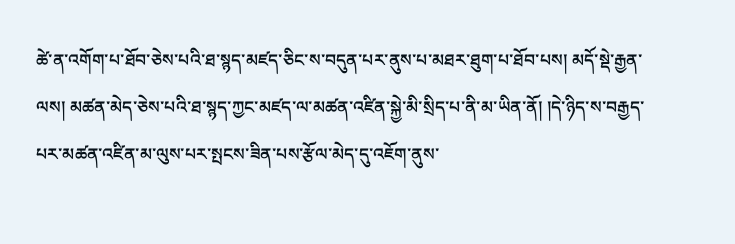ཚེ་ན་འགོག་པ་ཐོབ་ཅེས་པའི་ཐ་སྙད་མཛད་ཅིང་ས་བདུན་པར་ནུས་པ་མཐར་ཐུག་པ་ཐོབ་པས། མདོ་སྡེ་རྒྱན་ལས། མཚན་མེད་ཅེས་པའི་ཐ་སྙད་ཀྱང་མཛད་ལ་མཚན་འཛིན་སྐྱེ་མི་སྲིད་པ་ནི་མ་ཡིན་ནོ། །དེ་ཉིད་ས་བརྒྱད་པར་མཚན་འཛིན་མ་ལུས་པར་སྤངས་ཟིན་པས་རྩོལ་མེད་དུ་འཇོག་ནུས་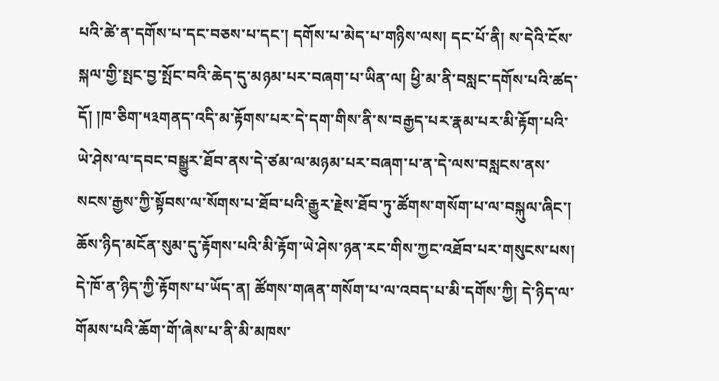པའི་ཚེ་ན་དགོས་པ་དང་བཅས་པ་དང་། དགོས་པ་མེད་པ་གཉིས་ལས། དང་པོ་ནི། ས་དེའི་ངོས་སྐལ་གྱི་སྤང་བྱ་སྤོང་བའི་ཆེད་དུ་མཉམ་པར་བཞག་པ་ཡིན་ལ། ཕྱི་མ་ནི་བསླང་དགོས་པའི་ཚད་དོ། །ཁ་ཅིག་༥༣གནད་འདི་མ་རྟོགས་པར་དེ་དག་གིས་ནི་ས་བརྒྱད་པར་རྣམ་པར་མི་རྟོག་པའི་ཡེ་ཤེས་ལ་དབང་བསྒྱུར་ཐོབ་ནས་དེ་ཙམ་ལ་མཉམ་པར་བཞག་པ་ན་དེ་ལས་བསླངས་ནས་སངས་རྒྱས་ཀྱི་སྟོབས་ལ་སོགས་པ་ཐོབ་པའི་རྒྱུར་རྗེས་ཐོབ་ཏུ་ཚོགས་གསོག་པ་ལ་བསྐུལ་ཞིང་། ཆོས་ཉིད་མངོན་སུམ་དུ་རྟོགས་པའི་མི་རྟོག་ཡེ་ཤེས་ཉན་རང་གིས་ཀྱང་འཐོབ་པར་གསུངས་པས། དེ་ཁོ་ན་ཉིད་ཀྱི་རྟོགས་པ་ཡོད་ན། ཚོགས་གཞན་གསོག་པ་ལ་འབད་པ་མི་དགོས་ཀྱི། དེ་ཉིད་ལ་གོམས་པའི་ཆོག་གོ་ཞེས་པ་ནི་མི་མཁས་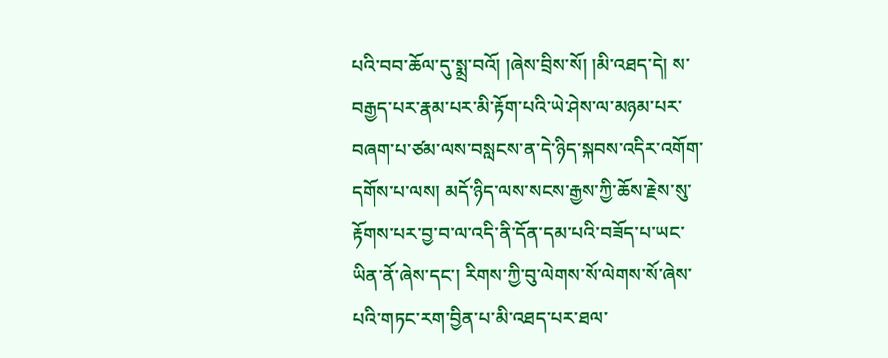པའི་བབ་ཆོལ་དུ་སྨྲ་བའོ། །ཞེས་བྲིས་སོ། །མི་འཐད་དེ། ས་བརྒྱད་པར་རྣམ་པར་མི་རྟོག་པའི་ཡེ་ཤེས་ལ་མཉམ་པར་བཞག་པ་ཙམ་ལས་བསླངས་ན་དེ་ཉིད་སྐབས་འདིར་འགོག་དགོས་པ་ལས། མདོ་ཉིད་ལས་སངས་རྒྱས་ཀྱི་ཆོས་རྗེས་སུ་རྟོགས་པར་བྱ་བ་ལ་འདི་ནི་དོན་དམ་པའི་བཟོད་པ་ཡང་ཡིན་ནོ་ཞེས་དང་། རིགས་ཀྱི་བུ་ལེགས་སོ་ལེགས་སོ་ཞེས་པའི་གཏང་རག་བྱིན་པ་མི་འཐད་པར་ཐལ་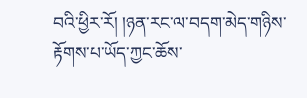བའི་ཕྱིར་རོ། །ཉན་རང་ལ་བདག་མེད་གཉིས་རྟོགས་པ་ཡོད་ཀྱང་ཆོས་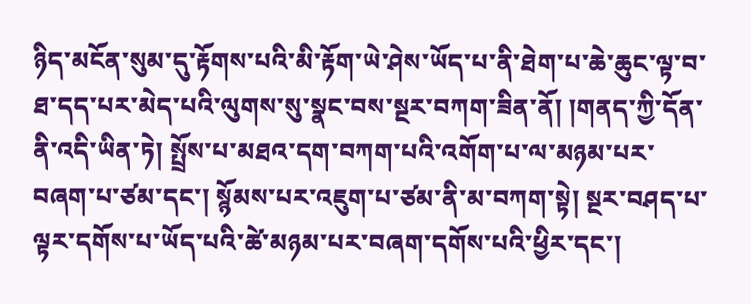ཉིད་མངོན་སུམ་དུ་རྟོགས་པའི་མི་རྟོག་ཡེ་ཤེས་ཡོད་པ་ནི་ཐེག་པ་ཆེ་ཆུང་ལྟ་བ་ཐ་དད་པར་མེད་པའི་ལུགས་སུ་སྣང་བས་སྔར་བཀག་ཟིན་ནོ། །གནད་ཀྱི་དོན་ནི་འདི་ཡིན་ཏེ། སྤྲོས་པ་མཐའ་དག་བཀག་པའི་འགོག་པ་ལ་མཉམ་པར་བཞག་པ་ཙམ་དང་། སྙོམས་པར་འཇུག་པ་ཙམ་ནི་མ་བཀག་སྟེ། སྔར་བཤད་པ་ལྟར་དགོས་པ་ཡོད་པའི་ཚེ་མཉམ་པར་བཞག་དགོས་པའི་ཕྱིར་དང་།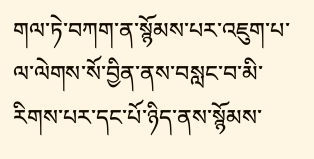གལ་ཏེ་བཀག་ན་སྙོམས་པར་འཇུག་པ་ལ་ལེགས་སོ་བྱིན་ནས་བསླང་བ་མི་རིགས་པར་དང་པོ་ཉིད་ནས་སྙོམས་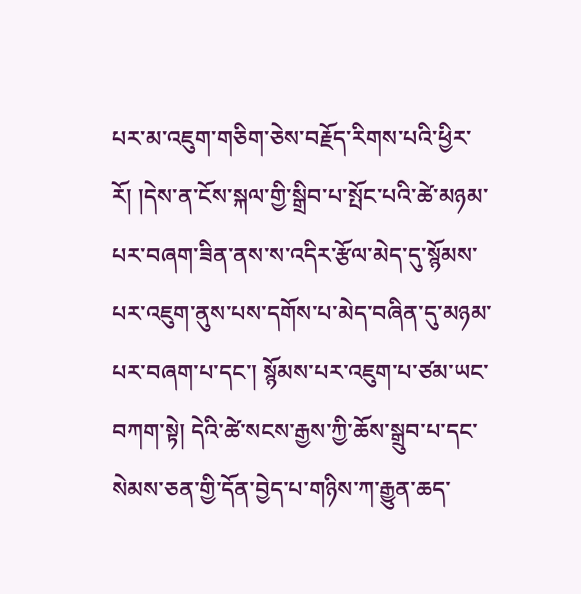པར་མ་འཇུག་གཅིག་ཅེས་བརྗོད་རིགས་པའི་ཕྱིར་རོ། །དེས་ན་ངོས་སྐལ་གྱི་སྒྲིབ་པ་སྤོང་པའི་ཚེ་མཉམ་པར་བཞག་ཟིན་ནས་ས་འདིར་རྩོལ་མེད་དུ་སྙོམས་པར་འཇུག་ནུས་པས་དགོས་པ་མེད་བཞིན་དུ་མཉམ་པར་བཞག་པ་དང་། སྙོམས་པར་འཇུག་པ་ཙམ་ཡང་བཀག་སྟེ། དེའི་ཚེ་སངས་རྒྱས་ཀྱི་ཆོས་སྒྲུབ་པ་དང་སེམས་ཅན་གྱི་དོན་བྱེད་པ་གཉིས་ཀ་རྒྱུན་ཆད་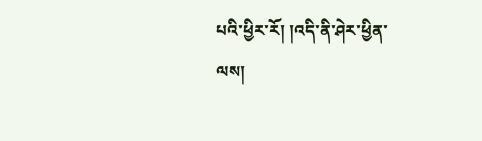པའི་ཕྱིར་རོ། །འདི་ནི་ཤེར་ཕྱིན་ལས།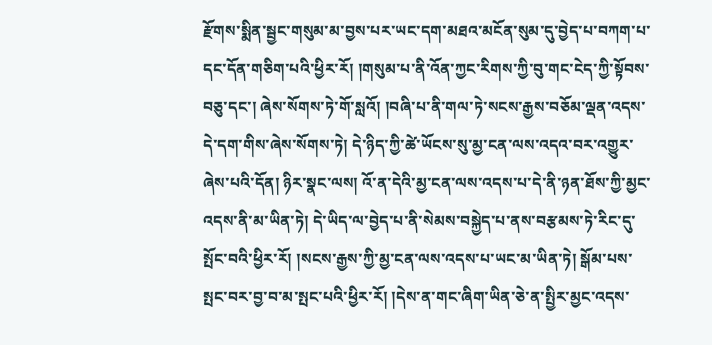རྫོགས་སྨིན་སྦྱང་གསུམ་མ་བྱས་པར་ཡང་དག་མཐའ་མངོན་སུམ་དུ་བྱེད་པ་བཀག་པ་དང་དོན་གཅིག་པའི་ཕྱིར་རོ། །གསུམ་པ་ནི་འོན་ཀྱང་རིགས་ཀྱི་བུ་གང་ངེད་ཀྱི་སྟོབས་བཅུ་དང་། ཞེས་སོགས་ཏེ་གོ་སླའོ། །བཞི་པ་ནི་གལ་ཏེ་སངས་རྒྱས་བཅོམ་ལྡན་འདས་དེ་དག་གིས་ཞེས་སོགས་ཏེ། དེ་ཉིད་ཀྱི་ཚེ་ཡོངས་སུ་མྱ་ངན་ལས་འདའ་བར་འགྱུར་ཞེས་པའི་དོན། ཉིར་སྣང་ལས། འོ་ན་དེའི་མྱ་ངན་ལས་འདས་པ་དེ་ནི་ཉན་ཐོས་ཀྱི་མྱང་འདས་ནི་མ་ཡིན་ཏེ། དེ་ཡིད་ལ་བྱེད་པ་ནི་སེམས་བསྐྱེད་པ་ནས་བརྩམས་ཏེ་རིང་དུ་སྤོང་བའི་ཕྱིར་རོ། །སངས་རྒྱས་ཀྱི་མྱ་ངན་ལས་འདས་པ་ཡང་མ་ཡིན་ཏེ། སྒོམ་པས་སྤང་བར་བྱ་བ་མ་སྤང་པའི་ཕྱིར་རོ། །དེས་ན་གང་ཞིག་ཡིན་ཅེ་ན་སྤྱིར་མྱང་འདས་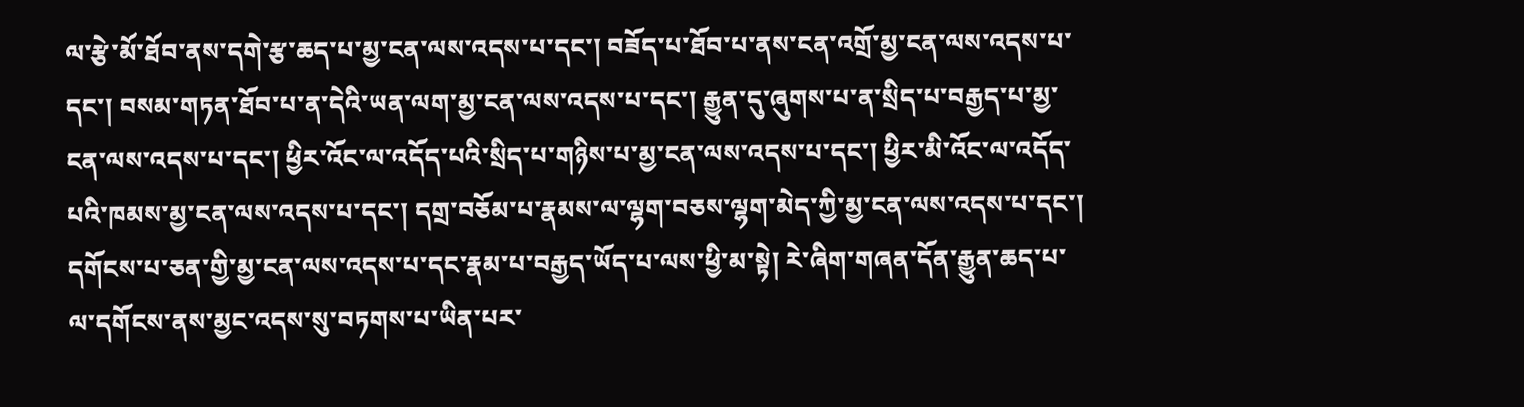ལ་རྩེ་མོ་ཐོབ་ནས་དགེ་རྩ་ཆད་པ་མྱ་ངན་ལས་འདས་པ་དང་། བཟོད་པ་ཐོབ་པ་ནས་ངན་འགྲོ་མྱ་ངན་ལས་འདས་པ་དང་། བསམ་གཏན་ཐོབ་པ་ན་དེའི་ཡན་ལག་མྱ་ངན་ལས་འདས་པ་དང་། རྒྱུན་དུ་ཞུགས་པ་ན་སྲིད་པ་བརྒྱད་པ་མྱ་ངན་ལས་འདས་པ་དང་། ཕྱིར་འོང་ལ་འདོད་པའི་སྲིད་པ་གཉིས་པ་མྱ་ངན་ལས་འདས་པ་དང་། ཕྱིར་མི་འོང་ལ་འདོད་པའི་ཁམས་མྱ་ངན་ལས་འདས་པ་དང་། དགྲ་བཅོམ་པ་རྣམས་ལ་ལྷག་བཅས་ལྷག་མེད་ཀྱི་མྱ་ངན་ལས་འདས་པ་དང་། དགོངས་པ་ཅན་གྱི་མྱ་ངན་ལས་འདས་པ་དང་རྣམ་པ་བརྒྱད་ཡོད་པ་ལས་ཕྱི་མ་སྟེ། རེ་ཞིག་གཞན་དོན་རྒྱུན་ཆད་པ་ལ་དགོངས་ནས་མྱང་འདས་སུ་བཏགས་པ་ཡིན་པར་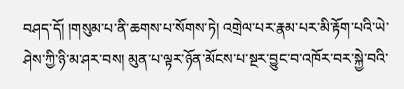བཤད་དོ། །གསུམ་པ་ནི་ཆགས་པ་སོགས་ཏེ། འགྲེལ་པར་རྣམ་པར་མི་རྟོག་པའི་ཡེ་ཤེས་ཀྱི་ཉི་མ་ཤར་བས། མུན་པ་ལྟར་ཉོན་མོངས་པ་སྔར་བྱུང་བ་འཁོར་བར་སྐྱེ་བའི་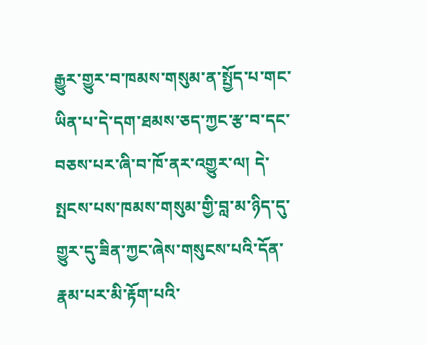རྒྱུར་གྱུར་བ་ཁམས་གསུམ་ན་སྤྱོད་པ་གང་ཡིན་པ་དེ་དག་ཐམས་ཅད་ཀྱང་རྩ་བ་དང་བཅས་པར་ཞི་བ་ཁོ་ནར་འགྱུར་ལ། དེ་སྤངས་པས་ཁམས་གསུམ་གྱི་བླ་མ་ཉིད་དུ་གྱུར་དུ་ཟིན་ཀྱང་ཞེས་གསུངས་པའི་དོན་རྣམ་པར་མི་རྟོག་པའི་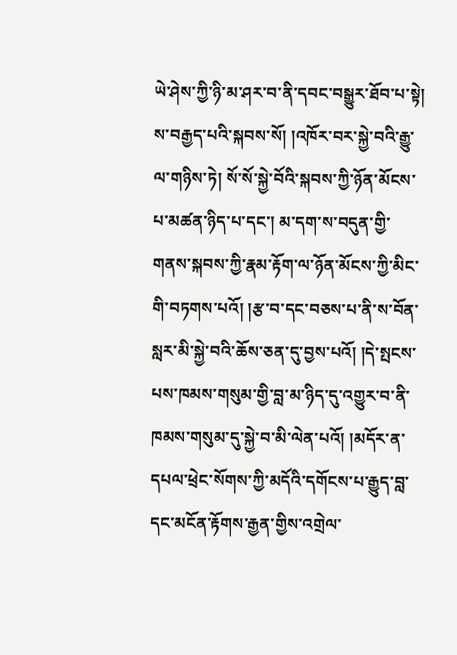ཡེ་ཤེས་ཀྱི་ཉི་མ་ཤར་བ་ནི་དབང་བསྒྱུར་ཐོབ་པ་སྟེ། ས་བརྒྱད་པའི་སྐབས་སོ། །འཁོར་བར་སྐྱེ་བའི་རྒྱུ་ལ་གཉིས་ཏེ། སོ་སོ་སྐྱེ་བོའི་སྐབས་ཀྱི་ཉོན་མོངས་པ་མཚན་ཉིད་པ་དང་། མ་དག་ས་བདུན་གྱི་གནས་སྐབས་ཀྱི་རྣམ་རྟོག་ལ་ཉོན་མོངས་ཀྱི་མིང་གི་བཏགས་པའོ། །རྩ་བ་དང་བཅས་པ་ནི་ས་བོན་སླར་མི་སྐྱེ་བའི་ཆོས་ཅན་དུ་བྱས་པའོ། །དེ་སྤངས་པས་ཁམས་གསུམ་གྱི་བླ་མ་ཉིད་དུ་འགྱུར་བ་ནི་ཁམས་གསུམ་དུ་སྐྱེ་བ་མི་ལེན་པའོ། །མདོར་ན་དཔལ་ཕྲེང་སོགས་ཀྱི་མདོའི་དགོངས་པ་རྒྱུད་བླ་དང་མངོན་རྟོགས་རྒྱན་གྱིས་འགྲེལ་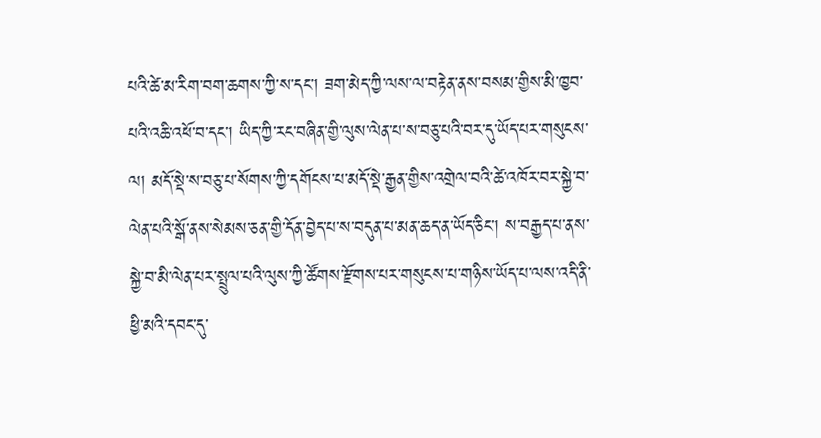པའི་ཚེ་མ་རིག་བག་ཆགས་ཀྱི་ས་དང་། ཟག་མེད་ཀྱི་ལས་ལ་བརྟེན་ནས་བསམ་གྱིས་མི་ཁྱབ་པའི་འཆི་འཕོ་བ་དང་། ཡིད་ཀྱི་རང་བཞིན་གྱི་ལུས་ལེན་པ་ས་བཅུ་པའི་བར་དུ་ཡོད་པར་གསུངས་ལ། མདོ་སྡེ་ས་བཅུ་པ་སོགས་ཀྱི་དགོངས་པ་མདོ་སྡེ་རྒྱན་གྱིས་འགྲེལ་བའི་ཚེ་འཁོར་བར་སྐྱེ་བ་ལེན་པའི་སྒོ་ནས་སེམས་ཅན་གྱི་དོན་བྱེད་པ་ས་བདུན་པ་མན་ཆད་ན་ཡོད་ཅིང་། ས་བརྒྱད་པ་ནས་སྐྱེ་བ་མི་ལེན་པར་སྤྲུལ་པའི་ལུས་ཀྱི་ཚོགས་རྫོགས་པར་གསུངས་པ་གཉིས་ཡོད་པ་ལས་འདི་ནི་ཕྱི་མའི་དབང་དུ་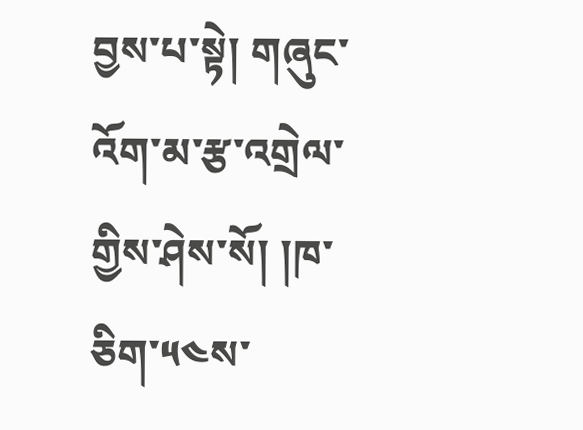བྱས་པ་སྟེ། གཞུང་འོག་མ་རྩ་འགྲེལ་གྱིས་ཤེས་སོ། །ཁ་ཅིག་༥༤ས་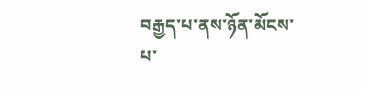བརྒྱད་པ་ནས་ཉོན་མོངས་པ་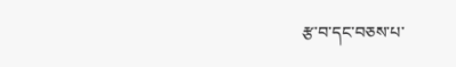རྩ་བ་དང་བཅས་པ་